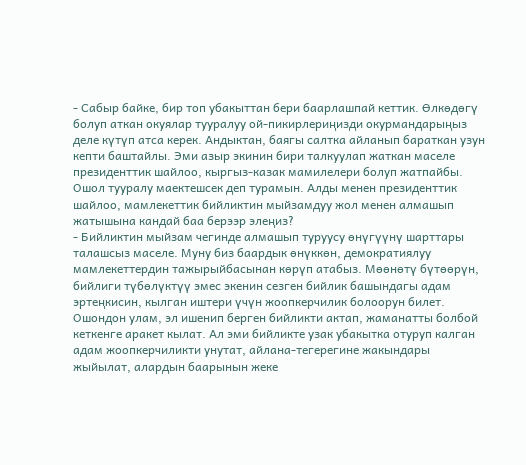- Сабыр байке, бир топ убакыттан бери баарлашпай кеттик. Өлкөдөгү болуп аткан окуялар тууралуу ой-пикирлериңизди окурмандарыңыз деле күтүп атса керек. Андыктан, баягы салтка айланып бараткан узун кепти баштайлы. Эми азыр экинин бири талкуулап жаткан маселе президенттик шайлоо, кыргыз-казак мамилелери болуп жатпайбы. Ошол тууралу маектешсек деп турамын. Алды менен президенттик шайлоо, мамлекеттик бийликтин мыйзамдуу жол менен алмашып жатышына кандай баа берээр элеңиз?
- Бийликтин мыйзам чегинде алмашып туруусу өнүгүүнү шарттары талашсыз маселе. Муну биз баардык өнүккөн, демократиялуу мамлекеттердин тажырыйбасынан көрүп атабыз. Мөөнөтү бүтөөрүн, бийлиги түбөлүктүү эмес экенин сезген бийлик башындагы адам эртеңкисин, кылган иштери үчүн жоопкерчилик болоорун билет. Ошондон улам, эл ишенип берген бийликти актап, жаманатты болбой кеткенге аракет кылат. Ал эми бийликте узак убакытка отуруп калган адам жоопкерчиликти унутат, айлана-тегерегине жакындары жыйылат, алардын баарынын жеке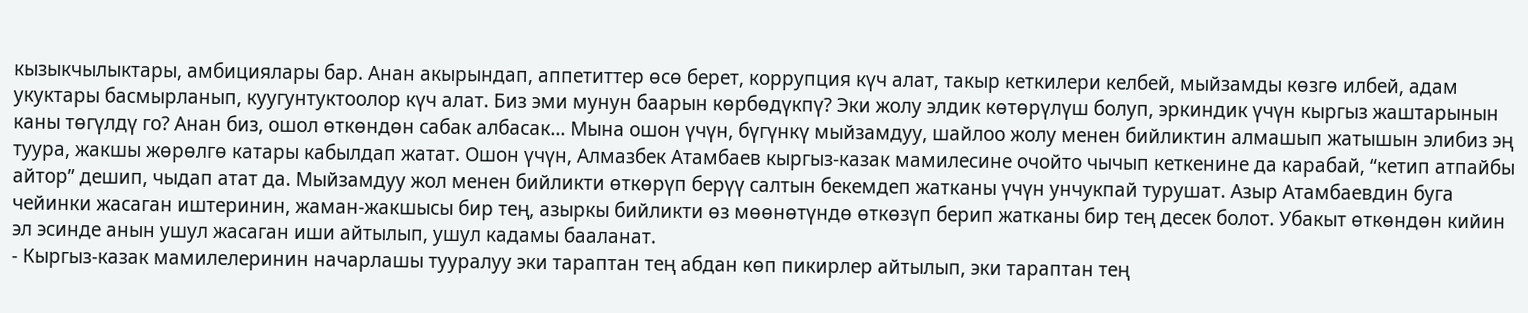кызыкчылыктары, амбициялары бар. Анан акырындап, аппетиттер өсө берет, коррупция күч алат, такыр кеткилери келбей, мыйзамды көзгө илбей, адам укуктары басмырланып, куугунтуктоолор күч алат. Биз эми мунун баарын көрбөдүкпү? Эки жолу элдик көтөрүлүш болуп, эркиндик үчүн кыргыз жаштарынын каны төгүлдү го? Анан биз, ошол өткөндөн сабак албасак... Мына ошон үчүн, бүгүнкү мыйзамдуу, шайлоо жолу менен бийликтин алмашып жатышын элибиз эң туура, жакшы жөрөлгө катары кабылдап жатат. Ошон үчүн, Алмазбек Атамбаев кыргыз-казак мамилесине очойто чычып кеткенине да карабай, “кетип атпайбы айтор” дешип, чыдап атат да. Мыйзамдуу жол менен бийликти өткөрүп берүү салтын бекемдеп жатканы үчүн унчукпай турушат. Азыр Атамбаевдин буга чейинки жасаган иштеринин, жаман-жакшысы бир тең, азыркы бийликти өз мөөнөтүндө өткөзүп берип жатканы бир тең десек болот. Убакыт өткөндөн кийин эл эсинде анын ушул жасаган иши айтылып, ушул кадамы бааланат.
- Кыргыз-казак мамилелеринин начарлашы тууралуу эки тараптан тең абдан көп пикирлер айтылып, эки тараптан тең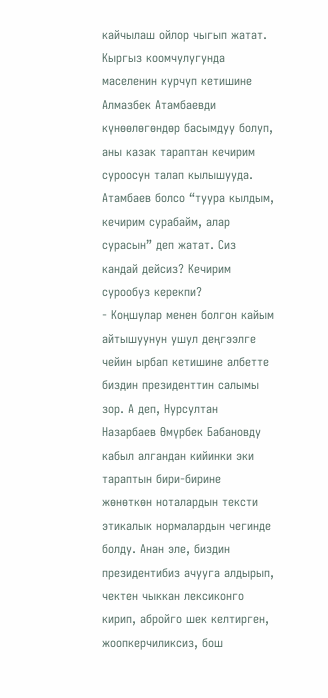кайчылаш ойлор чыгып жатат. Кыргыз коомчулугунда маселенин курчуп кетишине Алмазбек Атамбаевди күнөөлөгөндөр басымдуу болуп, аны казак тараптан кечирим суроосун талап кылышууда. Атамбаев болсо “туура кылдым, кечирим сурабайм, алар сурасын” деп жатат. Сиз кандай дейсиз? Кечирим сурообуз керекпи?
- Коңшулар менен болгон кайым айтышуунун ушул деңгээлге чейин ырбап кетишине албетте биздин президенттин салымы зор. А деп, Нурсултан Назарбаев Өмүрбек Бабановду кабыл алгандан кийинки эки тараптын бири-бирине жөнөткөн ноталардын тексти этикалык нормалардын чегинде болду. Анан эле, биздин президентибиз ачууга алдырып, чектен чыккан лексиконго кирип, абройго шек келтирген, жоопкерчиликсиз, бош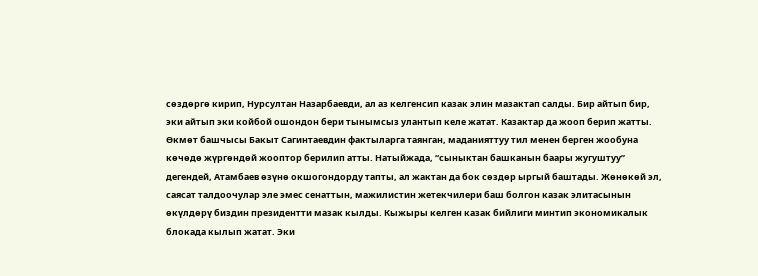сөздөргө кирип, Нурсултан Назарбаевди, ал аз келгенсип казак элин мазактап салды. Бир айтып бир, эки айтып эки койбой ошондон бери тынымсыз улантып келе жатат. Казактар да жооп берип жатты. Өкмөт башчысы Бакыт Сагинтаевдин фактыларга таянган, маданияттуу тил менен берген жообуна көчөдө жүргөндөй жооптор берилип атты. Натыйжада, “сыныктан башканын баары жугуштуу” дегендей, Атамбаев өзүнө окшогондорду тапты, ал жактан да бок сөздөр ыргый баштады. Жөнөкөй эл, саясат талдоочулар эле эмес сенаттын, мажилистин жетекчилери баш болгон казак элитасынын өкүлдөрү биздин президентти мазак кылды. Кыжыры келген казак бийлиги минтип экономикалык блокада кылып жатат. Эки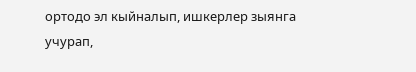ортодо эл кыйналып, ишкерлер зыянга учурап,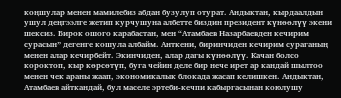коңшулар менен мамилебиз абдан бузулуп отурат. Андыктан, кырдаалдын ушул деңгээлге жетип курчушуна албетте биздин президент күнөөлүү экени шексиз. Бирок ошого карабастан, мен “Атамбаев Назарбаевден кечирим сурасын” дегенге кошула албайм. Анткени, биринчиден кечирим сураганың менен алар кечирбейт. Экинчиден, алар дагы күнөөлүү. Качан болсо короктоп, кыр көрсөтүп, буга чейин деле бир нече ирет ар кандай шылтоо менен чек араны жаап, экономикалык блокада жасап келишкен. Андыктан, Атамбаев айткандай, бул маселе эртеби-кечпи кабыргасынан коюлушу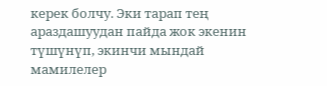керек болчу. Эки тарап тең араздашуудан пайда жок экенин түшүнүп, экинчи мындай мамилелер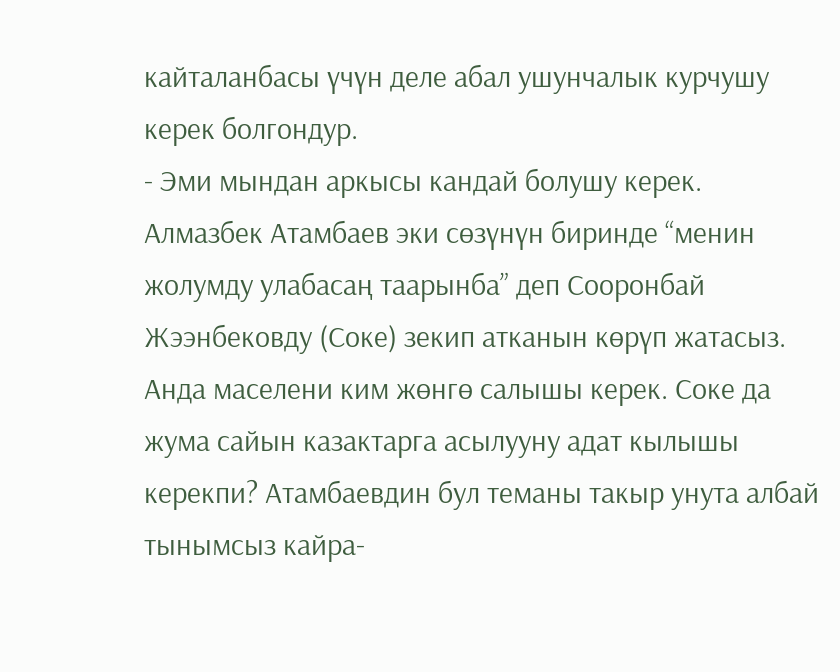кайталанбасы үчүн деле абал ушунчалык курчушу керек болгондур.
- Эми мындан аркысы кандай болушу керек. Алмазбек Атамбаев эки сөзүнүн биринде “менин жолумду улабасаң таарынба” деп Сооронбай Жээнбековду (Соке) зекип атканын көрүп жатасыз. Анда маселени ким жөнгө салышы керек. Соке да жума сайын казактарга асылууну адат кылышы керекпи? Атамбаевдин бул теманы такыр унута албай тынымсыз кайра-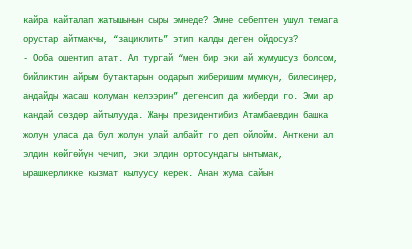кайра кайталап жатышынын сыры эмнеде? Эмне себептен ушул темага орустар айтмакчы, “зациклить” этип калды деген ойдосуз?
- Ооба ошентип атат. Ал тургай “мен бир эки ай жумушсуз болсом, бийликтин айрым бутактарын оодарып жиберишим мүмкүн, билесиңер, андайды жасаш колуман келээрин” дегенсип да жиберди го. Эми ар кандай сөздөр айтылууда. Жаңы президентибиз Атамбаевдин башка жолун уласа да бул жолун улай албайт го деп ойлойм. Анткени ал элдин көйгөйүн чечип, эки элдин ортосундагы ынтымак, ырашкерликке кызмат кылуусу керек. Анан жума сайын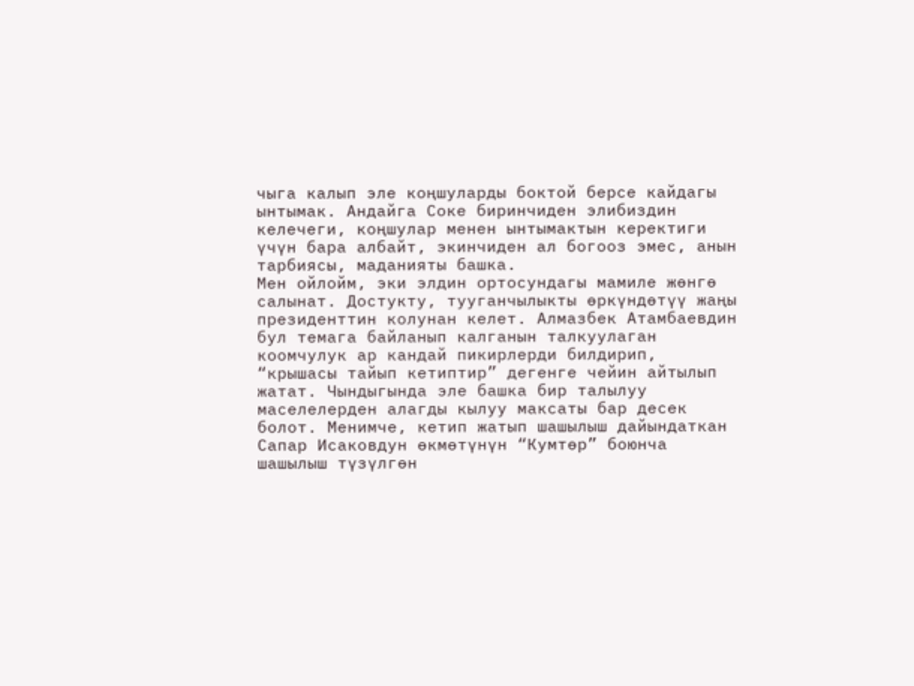чыга калып эле коңшуларды боктой берсе кайдагы ынтымак. Андайга Соке биринчиден элибиздин келечеги, коңшулар менен ынтымактын керектиги үчүн бара албайт, экинчиден ал богооз эмес, анын тарбиясы, маданияты башка.
Мен ойлойм, эки элдин ортосундагы мамиле жөнгө салынат. Достукту, тууганчылыкты өркүндөтүү жаңы президенттин колунан келет. Алмазбек Атамбаевдин бул темага байланып калганын талкуулаган коомчулук ар кандай пикирлерди билдирип, “крышасы тайып кетиптир” дегенге чейин айтылып жатат. Чындыгында эле башка бир талылуу маселелерден алагды кылуу максаты бар десек болот. Менимче, кетип жатып шашылыш дайындаткан Сапар Исаковдун өкмөтүнүн “Кумтөр” боюнча шашылыш түзүлгөн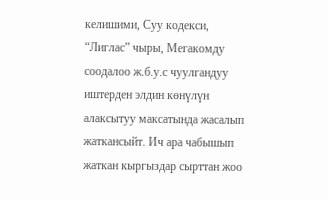келишими, Суу кодекси, “Лиглас” чыры, Мегакомду соодалоо ж.б.у.с чуулгандуу иштерден элдин көнүлүн алаксытуу максатында жасалып жаткансыйт. Ич ара чабышып жаткан кыргыздар сырттан жоо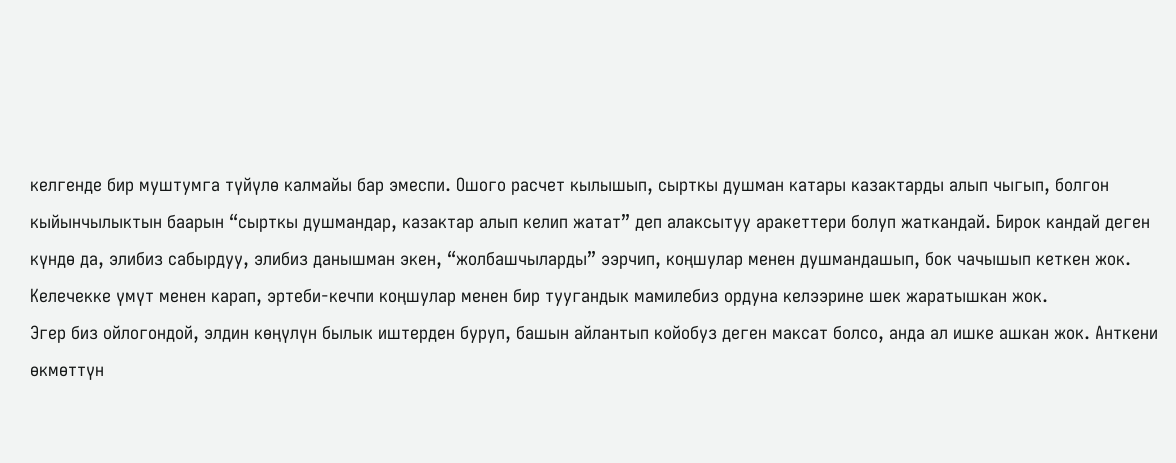келгенде бир муштумга түйүлө калмайы бар эмеспи. Ошого расчет кылышып, сырткы душман катары казактарды алып чыгып, болгон кыйынчылыктын баарын “сырткы душмандар, казактар алып келип жатат” деп алаксытуу аракеттери болуп жаткандай. Бирок кандай деген күндө да, элибиз сабырдуу, элибиз данышман экен, “жолбашчыларды” ээрчип, коңшулар менен душмандашып, бок чачышып кеткен жок. Келечекке үмүт менен карап, эртеби-кечпи коңшулар менен бир туугандык мамилебиз ордуна келээрине шек жаратышкан жок.
Эгер биз ойлогондой, элдин көңүлүн былык иштерден буруп, башын айлантып койобуз деген максат болсо, анда ал ишке ашкан жок. Анткени өкмөттүн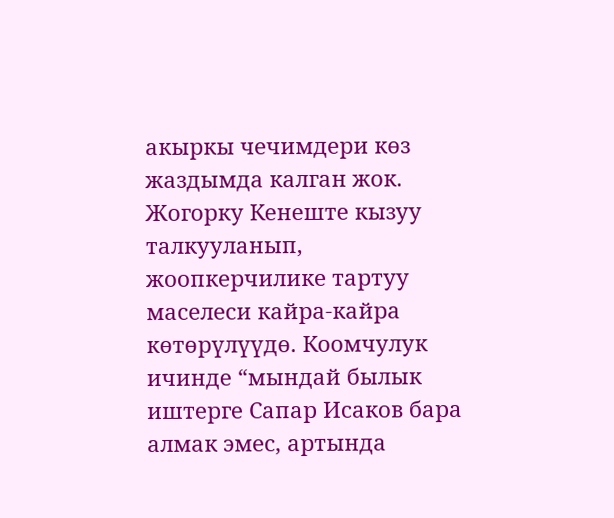акыркы чечимдери көз жаздымда калган жок. Жогорку Кенеште кызуу талкууланып, жоопкерчилике тартуу маселеси кайра-кайра көтөрүлүүдө. Коомчулук ичинде “мындай былык иштерге Сапар Исаков бара алмак эмес, артында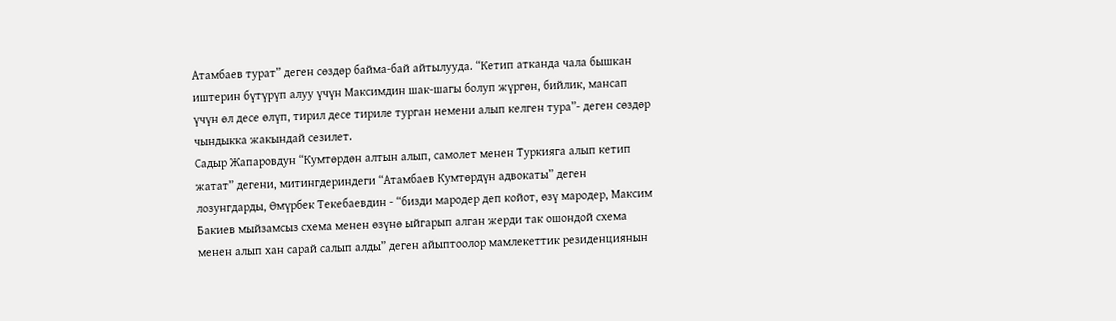Атамбаев турат” деген сөздөр байма-бай айтылууда. “Кетип атканда чала бышкан иштерин бүтүрүп алуу үчүн Максимдин шак-шагы болуп жүргөн, бийлик, мансап үчүн өл десе өлүп, тирил десе тириле турган немени алып келген тура”- деген сөздөр чындыкка жакындай сезилет.
Садыр Жапаровдун “Кумтөрдөн алтын алып, самолет менен Туркияга алып кетип жатат” дегени, митингдериндеги “Атамбаев Кумтөрдүн адвокаты” деген лозунгдарды, Өмүрбек Текебаевдин - “бизди мародер деп койот, өзү мародер, Максим Бакиев мыйзамсыз схема менен өзүнө ыйгарып алган жерди так ошондой схема менен алып хан сарай салып алды” деген айыптоолор мамлекеттик резиденциянын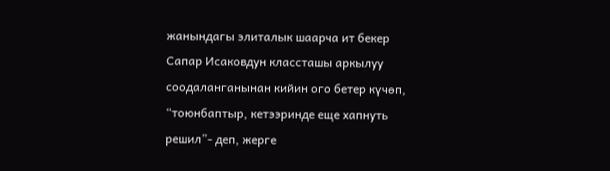жанындагы элиталык шаарча ит бекер Сапар Исаковдун классташы аркылуу соодаланганынан кийин ого бетер күчөп, “тоюнбаптыр, кетээринде еще хапнуть решил”- деп, жерге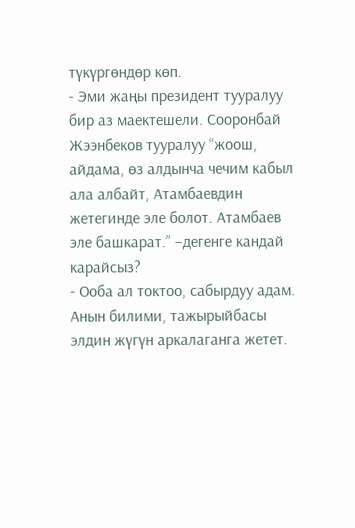түкүргөндөр көп.
- Эми жаңы президент тууралуу бир аз маектешели. Сооронбай Жээнбеков тууралуу “жоош, айдама, өз алдынча чечим кабыл ала албайт, Атамбаевдин жетегинде эле болот. Атамбаев эле башкарат.” –дегенге кандай карайсыз?
- Ооба ал токтоо, сабырдуу адам. Анын билими, тажырыйбасы элдин жүгүн аркалаганга жетет.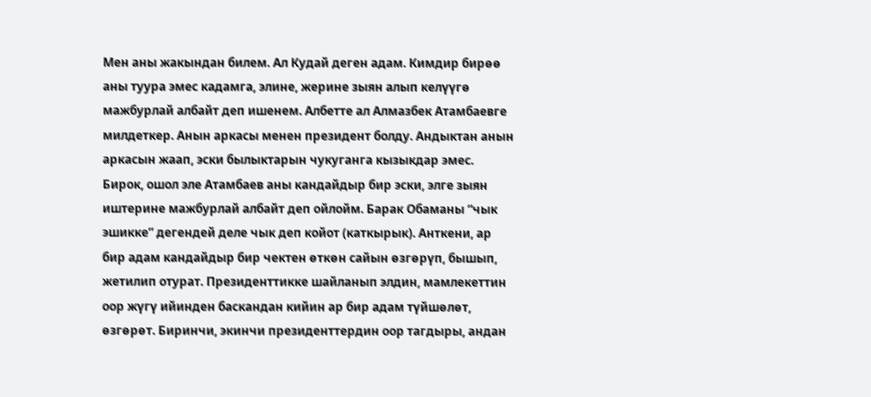Мен аны жакындан билем. Ал Кудай деген адам. Кимдир бирөө аны туура эмес кадамга, элине, жерине зыян алып келүүгө мажбурлай албайт деп ишенем. Албетте ал Алмазбек Атамбаевге милдеткер. Анын аркасы менен президент болду. Андыктан анын аркасын жаап, эски былыктарын чукуганга кызыкдар эмес. Бирок, ошол эле Атамбаев аны кандайдыр бир эски, элге зыян иштерине мажбурлай албайт деп ойлойм. Барак Обаманы “чык эшикке” дегендей деле чык деп койот (каткырык). Анткени, ар бир адам кандайдыр бир чектен өткөн сайын өзгөрүп, бышып, жетилип отурат. Президенттикке шайланып элдин, мамлекеттин оор жүгү ийинден баскандан кийин ар бир адам түйшөлөт, өзгөрөт. Биринчи, экинчи президенттердин оор тагдыры, андан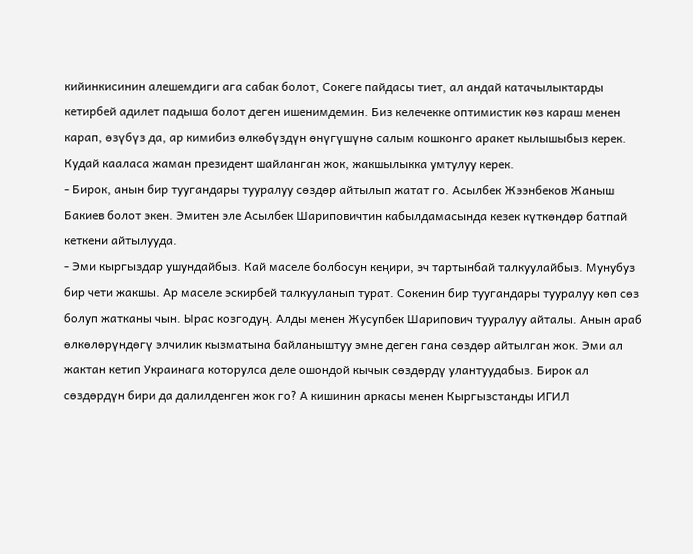кийинкисинин алешемдиги ага сабак болот, Сокеге пайдасы тиет, ал андай катачылыктарды кетирбей адилет падыша болот деген ишенимдемин. Биз келечекке оптимистик көз караш менен карап, өзүбүз да, ар кимибиз өлкөбүздүн өнүгүшүнө салым кошконго аракет кылышыбыз керек. Кудай кааласа жаман президент шайланган жок, жакшылыкка умтулуу керек.
- Бирок, анын бир туугандары тууралуу сөздөр айтылып жатат го. Асылбек Жээнбеков Жаныш Бакиев болот экен. Эмитен эле Асылбек Шариповичтин кабылдамасында кезек күткөндөр батпай кеткени айтылууда.
- Эми кыргыздар ушундайбыз. Кай маселе болбосун кеңири, эч тартынбай талкуулайбыз. Мунубуз бир чети жакшы. Ар маселе эскирбей талкууланып турат. Сокенин бир туугандары тууралуу көп сөз болуп жатканы чын. Ырас козгодуң. Алды менен Жусупбек Шарипович тууралуу айталы. Анын араб өлкөлөрүндөгү элчилик кызматына байланыштуу эмне деген гана сөздөр айтылган жок. Эми ал жактан кетип Украинага которулса деле ошондой кычык сөздөрдү улантуудабыз. Бирок ал сөздөрдүн бири да далилденген жок го? А кишинин аркасы менен Кыргызстанды ИГИЛ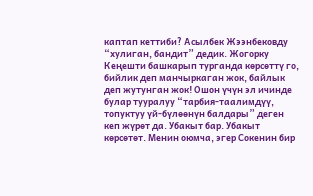каптап кеттиби? Асылбек Жээнбековду “хулиган, бандит” дедик. Жогорку Кеңешти башкарып турганда көрсөттү го, бийлик деп манчыркаган жок, байлык деп жутунган жок! Ошон үчүн эл ичинде булар тууралуу “тарбия-таалимдүү, топуктуу үй-бүлөөнүн балдары” деген кеп жүрөт да. Убакыт бар. Убакыт көрсөтөт. Менин оюмча, эгер Сокенин бир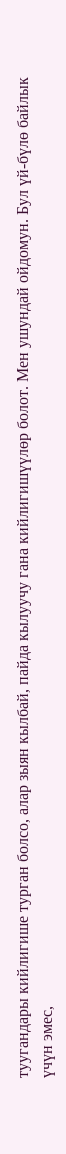туугандары кийлигише турган болсо, алар зыян кылбай, пайда кылуучу гана кийлигишүүлөр болот. Мен ушундай ойдомун. Бул үй-бүлө байлык үчүн эмес,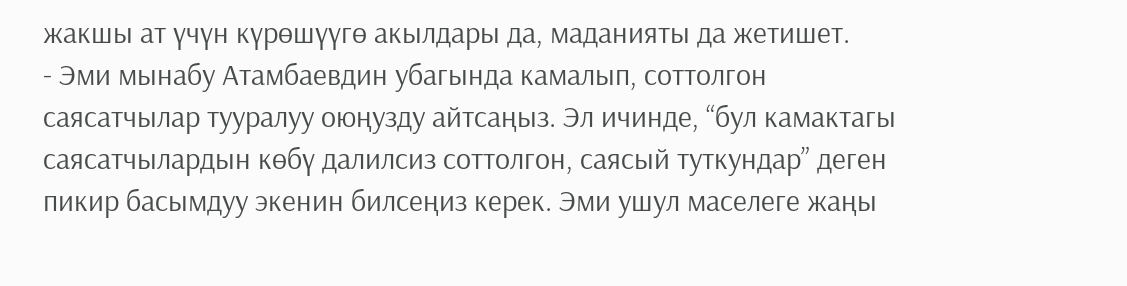жакшы ат үчүн күрөшүүгө акылдары да, маданияты да жетишет.
- Эми мынабу Атамбаевдин убагында камалып, соттолгон саясатчылар тууралуу оюңузду айтсаңыз. Эл ичинде, “бул камактагы саясатчылардын көбү далилсиз соттолгон, саясый туткундар” деген пикир басымдуу экенин билсеңиз керек. Эми ушул маселеге жаңы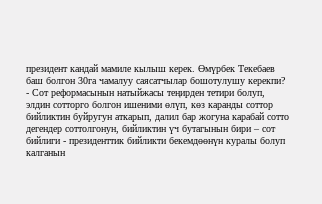президент кандай мамиле кылыш керек. Өмүрбек Текебаев баш болгон 30га чамалуу саясатчылар бошотулушу керекпи?
- Сот реформасынын натыйжасы теңирден тетири болуп, элдин сотторго болгон ишеними өлүп, көз каранды соттор бийликтин буйругун аткарып, далил бар жогуна карабай сотто дегендер соттолгонун, бийликтин үч бутагынын бири – сот бийлиги - президенттик бийликти бекемдөөнүн куралы болуп калганын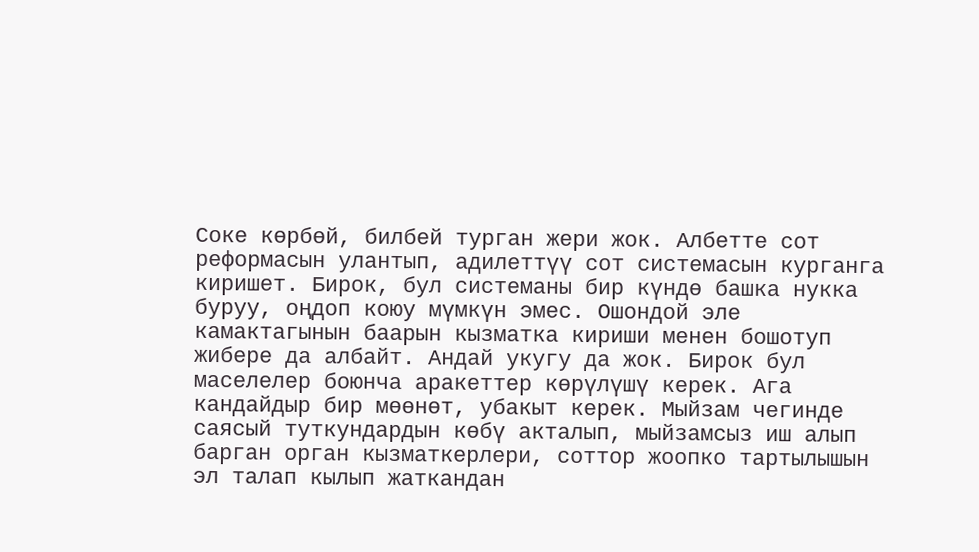Соке көрбөй, билбей турган жери жок. Албетте сот реформасын улантып, адилеттүү сот системасын курганга киришет. Бирок, бул системаны бир күндө башка нукка буруу, оңдоп коюу мүмкүн эмес. Ошондой эле камактагынын баарын кызматка кириши менен бошотуп жибере да албайт. Андай укугу да жок. Бирок бул маселелер боюнча аракеттер көрүлүшү керек. Ага кандайдыр бир мөөнөт, убакыт керек. Мыйзам чегинде саясый туткундардын көбү акталып, мыйзамсыз иш алып барган орган кызматкерлери, соттор жоопко тартылышын эл талап кылып жаткандан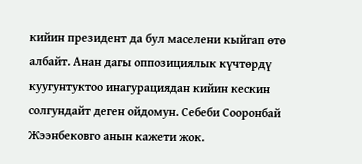кийин президент да бул маселени кыйгап өтө албайт. Анан дагы оппозициялык күчтөрдү куугунтуктоо инагурациядан кийин кескин солгундайт деген ойдомун. Себеби Сооронбай Жээнбековго анын кажети жок.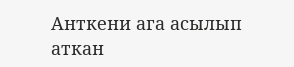Анткени ага асылып аткан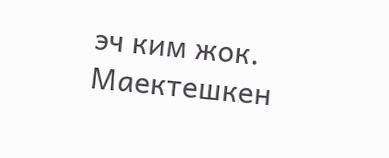эч ким жок.
Маектешкен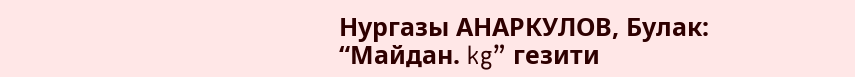Нургазы АНАРКУЛОВ, Булак: “Майдан. kg” гезити